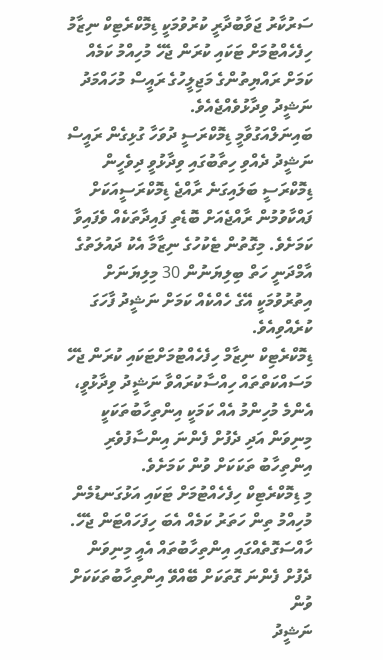ސަރުކާރު ޖަވާބުދާރީ ކުރުވުމަކީ ޑިމޮކްރެޓިކް ނިޒާމު ހިފެހެއްޓުމަށް ޓަކައި ކުރަން ޖެހޭ މުހިއްމު ކަމެއް ކަމަށް ރައްޔިތުންގެ މަޖިލީހުގެ ރައީސް މުހައްމަދު ނަޝީދު ވިދާޅުވެއްޖެއެވެ.
ބައިނަލްއަގުވާމީ ޑިމޮކްރަސީ ދުވަހާ ގުޅިގެން ރައީސް ނަޝީދު ދެއްވި ހިތާބުގައި ވިދާޅުވީ ދިވެހީން ޑިމޮކްރަސީ ބަލައިގަނެ ރާއްޖެ ޑިމޮކްރަސީއަކަށް ފައްކާވުމުން ރާއްޖެއަށް ބޮޑެތި ފައިދާތަކެއް ވެފައިވާ ކަމަށެވެ. މިގޮތުން ޓެކުހުގެ ނިޒާމާ އެކު ދައުލަތުގެ އާމްދަނީ ހަތް ބިލިޔަނުން 30 މިލިޔަނަށް އިތުރުވުމަކީ އޭގެ ހެއްކެއް ކަމަށް ނަޝީދު ފާހަގަ ކުރެއްވިއެވެ.
ޑިމޮކްރެޓިކް ނިޒާމް ހިފެހެއްޓުމަށްޓަކައި ކުރަން ޖެހޭ މަސައްކަތްތައް ހިއްސާކުރައްވާ ނަޝީދު ވިދާޅުވީ، އެންމެ މުހިންމު އެއް ކަމަކީ އިންތިހާބުތަކަކީ މިނިވަން އަދި ދެފުށް ފެންނަ އިންސާފުވެރި އިންތިހާބު ތަކަކަށް ވުން ކަމަށެވެ.
މި ޑިމޮކްރެޓިކް ހިފެހެއްޓުމަށް ޓަކައި އަޅުގަނޑުމެން މުހިއްމު ތިން ހަތަރު ކަމެއް އެބަ ހިފަހައްޓަން ޖެހޭ. ހާއްސަގޮތެއްގައި އިންތިހާބުތައް އެއީ މިނިވަން ދެފުށް ފެންނަ ގޮތަކަށް ބޭއްވޭ އިންތިހާބުތަކަކަށް ވުން
ނަޝީދު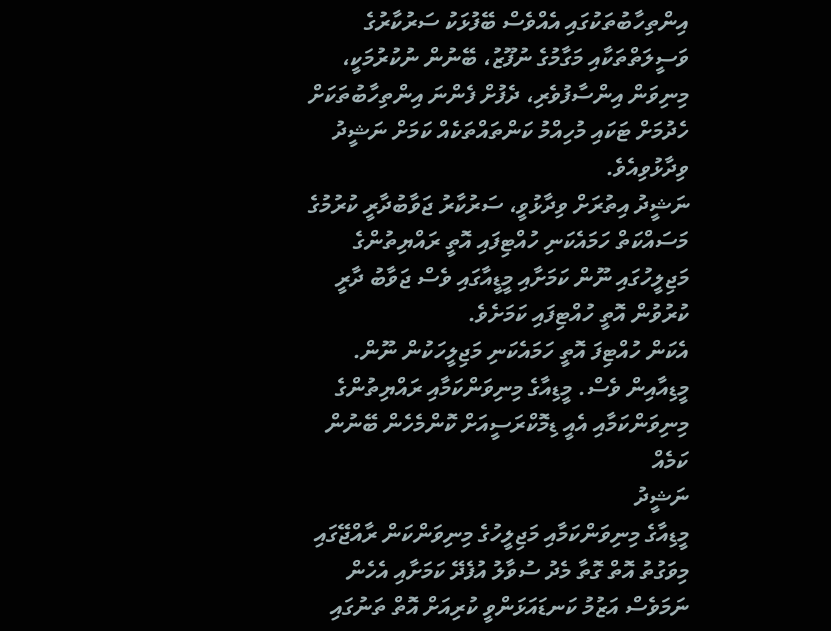އިންތިހާބުތަކުގައި އެއްވެސް ބޭފުޅަކު ސަރުކާރުގެ ވަސީލަތްތަކާއި މަގާމުގެ ނުފޫޒު، ބޭނުން ނުކުރުމަކީ، މިނިވަން އިންސާފުވެރި، ދެފުށް ފެންނަ އިންތިހާބުތަކަށް ހެދުމަށް ޓަކައި މުހިއްމު ކަންތައްތަކެއް ކަމަށް ނަޝީދު ވިދާޅުވިއެވެ.
ނަޝީދު އިތުރަށް ވިދާޅުވީ، ސަރުކާރު ޖަވާބުދާރީ ކުރުމުގެ މަސައްކަތް ހަމައެކަނި ހުއްޓިފައި އޮތީ ރައްޔިތުންގެ މަޖިލީހުގައި ނޫން ކަމަށާއި މީޑީއާގައި ވެސް ޖަވާބު ދާރީ ކުރުވުން އޮތީ ހުއްޓިފައި ކަމަށެވެ.
އެކަން ހުއްޓިފަ އޮތީ ހަމައެކަނި މަޖިލީހަކުން ނޫން. މީޑިއާއިން ވެސް. މީޑިއާގެ މިނިވަންކަމާއި ރައްޔިތުންގެ މިނިވަންކަމާއި އެއީ ޑިމޮކްރަސީއަށް ކޮންމެހެން ބޭނުން ކަމެއް
ނަޝީދު
މީޑިއާގެ މިނިވަންކަމާއި މަޖިލީހުގެ މިނިވަންކަން ރާއްޖޭގައި މިވަގުތު އޮތް ގޮތާ މެދު ސުވާލު އުފެދޭ ކަމަށާއި އެހެން ނަމަވެސް އަޒުމު ކަނޑައަޅަންވީ ކުރިއަށް އޮތް ތަނުގައި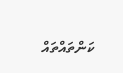ކަންތައްތައް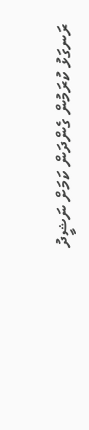ރަނގަޅު ކުރަމުން ގެންދަން ކަމަށް ނަޝީދު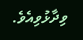ވިދާޅުވިއެވެ.